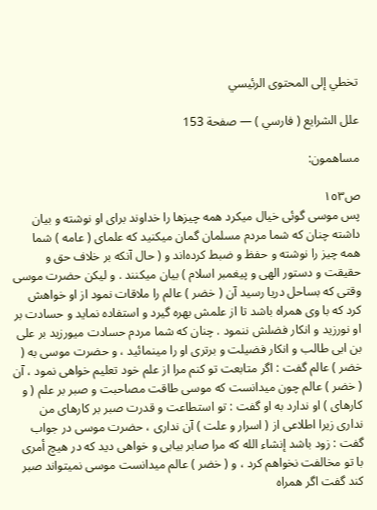تخطي إلى المحتوى الرئيسي

علل الشرايع ( فارسي ) — صفحة 153

مساهمون:

ص١٥٣
پس موسى گوئى خيال ميكرد همه چيزها را خداوند براى او نوشته و بيان داشته چنان كه شما مردم مسلمان گمان ميكنيد كه علماى ( عامه ) شما همه چيز را نوشته و حفظ و ضبط كرده‌اند و ( حال آنكه بر خلاف حق و حقيقت و دستور الهى و پيغمبر اسلام ) بيان ميكنند . و ليكن حضرت موسى وقتى كه بساحل دريا رسيد آن ( خضر ) عالم را ملاقات نمود از او خواهش كرد كه با وى همراه باشد تا از علمش بهره گيرد و استفاده نمايد و حسادت بر او نورزيد و انكار فضلش ننمود . چنان كه شما مردم حسادت ميورزيد بر على بن ابى طالب و انكار فضيلت و برترى او را مينمائيد ، و حضرت موسى به ( خضر ) عالم گفت : اگر متابعت تو كنم مرا از علم خود تعليم خواهى نمود ، آن ( خضر ) عالم چون ميدانست كه موسى طاقت مصاحبت و صبر بر علم ( و كارهاى ) او ندارد به او گفت : تو استطاعت و قدرت صبر بر كارهاى من ندارى زيرا اطلاعى از ( اسرار و علت ) آن ندارى ، حضرت موسى در جواب گفت : زود باشد إنشاء الله كه مرا صابر بيابى و خواهى ديد كه در هيچ أمرى با تو مخالفت نخواهم كرد ، و ( خضر ) عالم ميدانست موسى نميتواند صبر كند گفت اگر همراه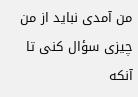من آمدى نبايد از من چيزى سؤال كنى تا آنكه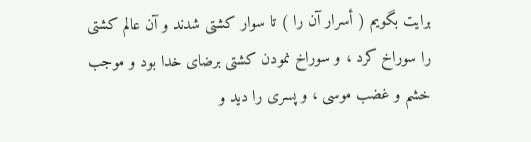برايت بگويم ( أسرار آن را ) تا سوار كشتى شدند و آن عالم كشتى را سوراخ كرد ، و سوراخ نمودن كشتى برضاى خدا بود و موجب خشم و غضب موسى ، و پسرى را ديد و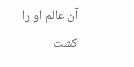آن عالم او را كشت